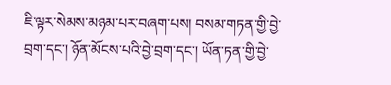ཇི་ལྟར་སེམས་མཉམ་པར་བཞག་པས། བསམ་གཏན་གྱི་བྱེ་བྲག་དང་། ཉོན་མོངས་པའི་བྱེ་བྲག་དང་། ཡོན་ཏན་གྱི་བྱེ་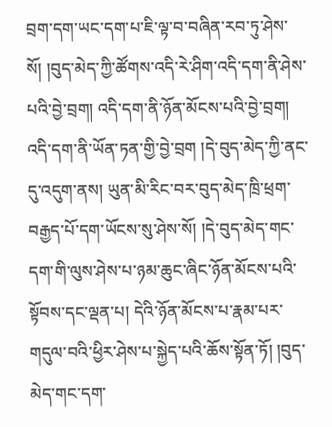བྲག་དག་ཡང་དག་པ་ཇི་ལྟ་བ་བཞིན་རབ་ཏུ་ཤེས་སོ། །བུད་མེད་ཀྱི་ཚོགས་འདི་རེ་ཤིག་འདི་དག་ནི་ཤེས་པའི་བྱེ་བྲག། འདི་དག་ནི་ཉོན་མོངས་པའི་བྱེ་བྲག། འདི་དག་ནི་ཡོན་ཏན་གྱི་བྱེ་བྲག །དེ་བུད་མེད་ཀྱི་ནང་དུ་འདུག་ནས། ཡུན་མི་རིང་བར་བུད་མེད་ཁྲི་ཕྲག་བརྒྱད་པོ་དག་ཡོངས་སུ་ཤེས་སོ། །དེ་བུད་མེད་གང་དག་གི་ལུས་ཤེས་པ་ཉམ་ཆུང་ཞིང་ཉོན་མོངས་པའི་སྟོབས་དང་ལྡན་པ། དེའི་ཉོན་མོངས་པ་རྣམ་པར་གདུལ་བའི་ཕྱིར་ཤེས་པ་སྐྱེད་པའི་ཆོས་སྟོན་ཏོ། །བུད་མེད་གང་དག་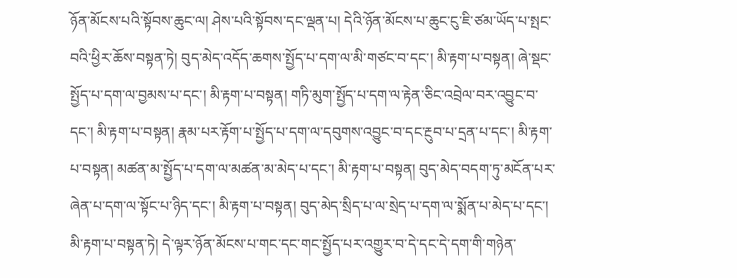ཉོན་མོངས་པའི་སྟོབས་ཆུང་ལ། ཤེས་པའི་སྟོབས་དང་ལྡན་པ། དེའི་ཉོན་མོངས་པ་ཆུང་ངུ་ཇི་ཙམ་ཡོད་པ་སྤང་བའི་ཕྱིར་ཆོས་བསྟན་ཏེ། བུད་མེད་འདོད་ཆགས་སྤྱོད་པ་དག་ལ་མི་གཙང་བ་དང་། མི་རྟག་པ་བསྟན། ཞེ་སྡང་སྤྱོད་པ་དག་ལ་བྱམས་པ་དང་། མི་རྟག་པ་བསྟན། གཏི་མུག་སྤྱོད་པ་དག་ལ་རྟེན་ཅིང་འབྲེལ་བར་འབྱུང་བ་དང་། མི་རྟག་པ་བསྟན། རྣམ་པར་རྟོག་པ་སྤྱོད་པ་དག་ལ་དབུགས་འབྱུང་བ་དང་རྔུབ་པ་དྲན་པ་དང་། མི་རྟག་པ་བསྟན། མཚན་མ་སྤྱོད་པ་དག་ལ་མཚན་མ་མེད་པ་དང་། མི་རྟག་པ་བསྟན། བུད་མེད་བདག་ཏུ་མངོན་པར་ཞེན་པ་དག་ལ་སྟོང་པ་ཉིད་དང་། མི་རྟག་པ་བསྟན། བུད་མེད་སྲིད་པ་ལ་སྲེད་པ་དག་ལ་སྨོན་པ་མེད་པ་དང་། མི་རྟག་པ་བསྟན་ཏེ། དེ་ལྟར་ཉོན་མོངས་པ་གང་དང་གང་སྤྱོད་པར་འགྱུར་བ་དེ་དང་དེ་དག་གི་གཉེན་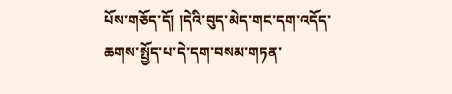པོས་གཅོད་དོ། །དེའི་བུད་མེད་གང་དག་འདོད་ཆགས་སྤྱོད་པ་དེ་དག་བསམ་གཏན་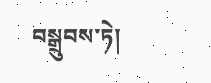བསྒྲུབས་ཏེ།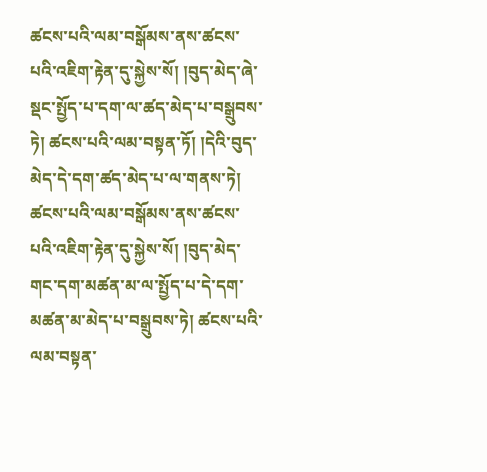ཚངས་པའི་ལམ་བསྒོམས་ནས་ཚངས་པའི་འཇིག་རྟེན་དུ་སྐྱེས་སོ། །བུད་མེད་ཞེ་སྡང་སྤྱོད་པ་དག་ལ་ཚད་མེད་པ་བསྒྲུབས་ཏེ། ཚངས་པའི་ལམ་བསྟན་ཏོ། །དེའི་བུད་མེད་དེ་དག་ཚད་མེད་པ་ལ་གནས་ཏེ། ཚངས་པའི་ལམ་བསྒོམས་ནས་ཚངས་པའི་འཇིག་རྟེན་དུ་སྐྱེས་སོ། །བུད་མེད་གང་དག་མཚན་མ་ལ་སྤྱོད་པ་དེ་དག་མཚན་མ་མེད་པ་བསྒྲུབས་ཏེ། ཚངས་པའི་ལམ་བསྟན་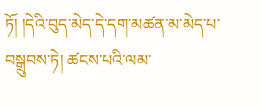ཏོ། །དེའི་བུད་མེད་དེ་དག་མཚན་མ་མེད་པ་བསྒྲུབས་ཏེ། ཚངས་པའི་ལམ་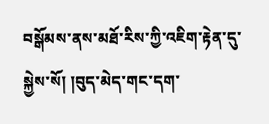བསྒོམས་ནས་མཐོ་རིས་ཀྱི་འཇིག་རྟེན་དུ་སྐྱེས་སོ། །བུད་མེད་གང་དག་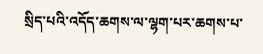སྲིད་པའི་འདོད་ཆགས་ལ་ལྷག་པར་ཆགས་པ་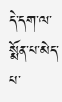དེ་དག་ལ་སྨོན་པ་མེད་པ་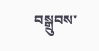བསྒྲུབས་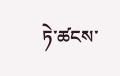ཏེ་ཚངས་